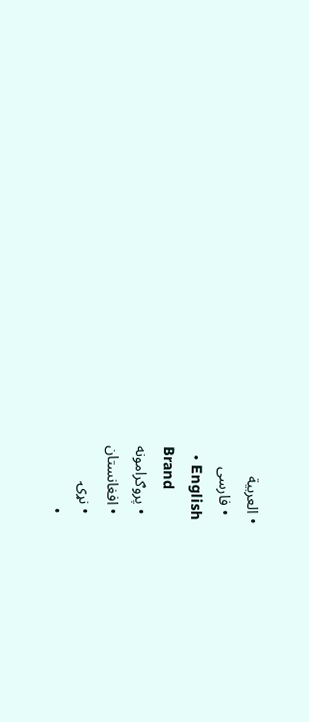• العربية
  • فارسی
  • English
Brand
  • پروګرامونه
  • افغانستان
  • نړۍ
  •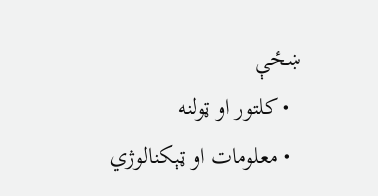ښځې
  • کلتور او ټولنه
  • معلومات او ټېکنالوژي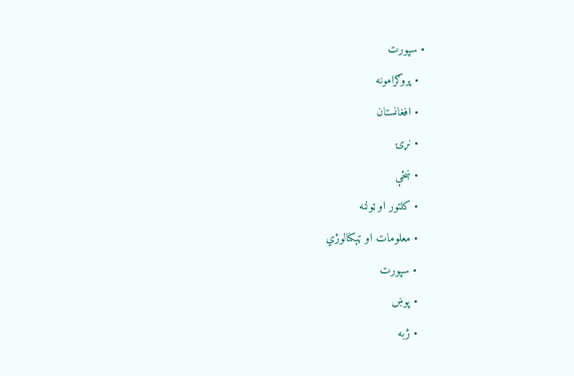• سپورت
  • پروګرامونه
  • افغانستان
  • نړۍ
  • ښځې
  • کلتور او ټولنه
  • معلومات او ټېکنالوژي
  • سپورت
  • پوښ
  • ژبه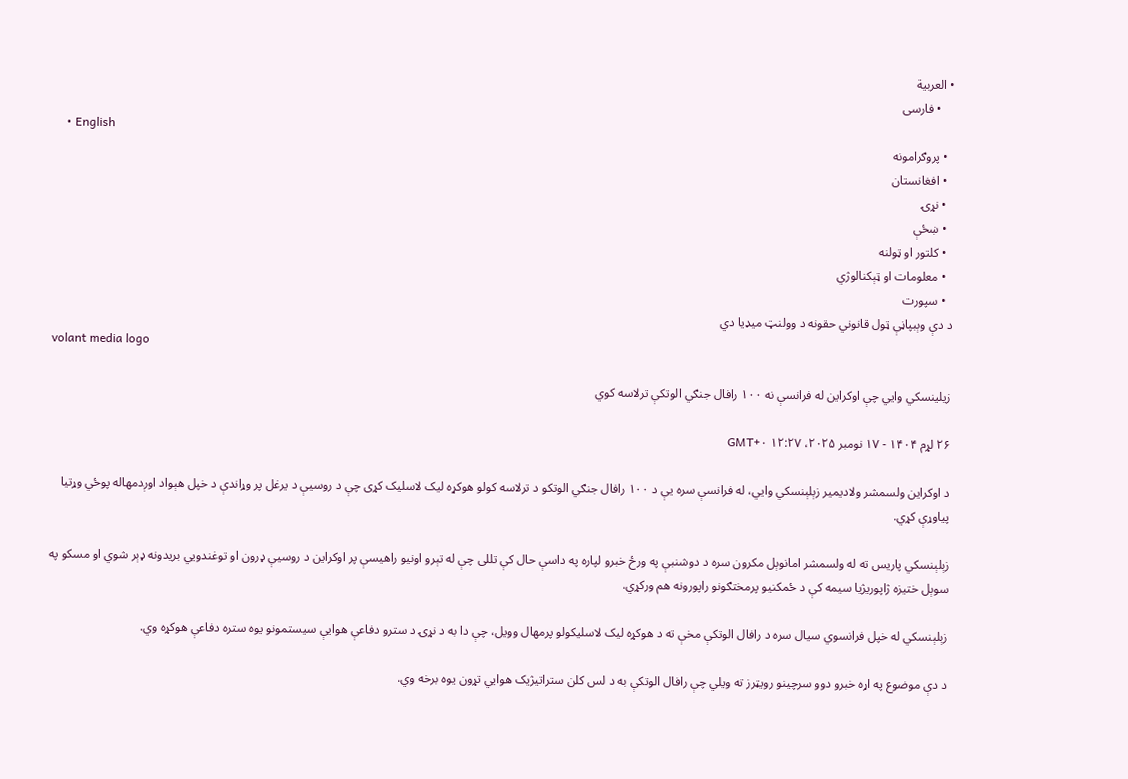• العربية
    • فارسی
    • English
  • پروګرامونه
  • افغانستان
  • نړۍ
  • ښځې
  • کلتور او ټولنه
  • معلومات او ټېکنالوژي
  • سپورت
د دې وېبپاڼې ټول قانوني حقونه د وولنټ میډیا دي
volant media logo

زیلینسکي وايي چې اوکراین له فرانسې نه ۱۰۰ رافال جنګي الوتکې ترلاسه کوي

۲۶ لړم ۱۴۰۴ - ۱۷ نومبر ۲۰۲۵، ۱۲:۲۷ GMT+۰

د اوکراین ولسمشر ولادیمیر زېلېنسکي وایي، له فرانسې سره یې د ۱۰۰ رافال جنګي الوتکو د ترلاسه کولو هوکړه لیک لاسلیک کړی چې د روسیې د یرغل پر وړاندې د خپل هېواد اوږدمهاله پوځي وړتیا پیاوړې کړي.

زېلېنسکي پاریس ته له ولسمشر امانوېل مکرون سره د دوشنبې په ورځ خبرو لپاره په داسې حال کې تللی چې له تېرو اونیو راهیسې پر اوکراین د روسیې ډرون او توغندويي بریدونه ډېر شوي او مسکو په سوېل ختیزه ژاپوریژیا سیمه کې د ځمکنیو پرمختګونو راپورونه هم ورکړي.

زېلېنسکي له خپل فرانسوي سیال سره د رافال الوتکې مخې ته د هوکړه لیک لاسلیکولو پرمهال وویل، چې دا به د نړۍ د سترو دفاعې هوایې سیستمونو یوه ستره دفاعې هوکړه وي.

د دې موضوع په اړه خبرو دوو سرچینو رویټرز ته ویلي چې رافال الوتکې به د لس کلن ستراتیژیک هوایي تړون یوه برخه وي.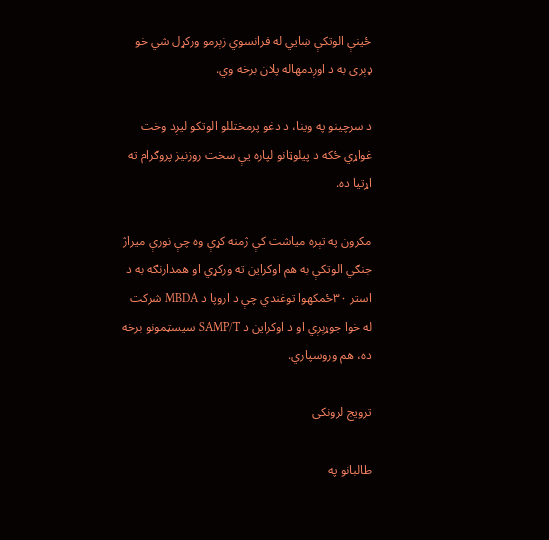ځینې الوتکې ښايي له فرانسوي زېرمو ورکړل شي خو ډېری به د اوږدمهاله پلان برخه وي.

د سرچینو په وینا، د دغو پرمختللو الوتکو لیږد وخت غواړي ځکه د پیلوټانو لپاره یې سخت روزنیز پروګرام ته اړتیا ده.

مکرون په تېره میاشت کې ژمنه کړې وه چې نورې میراژ جنګي الوتکې به هم اوکراین ته ورکړي او همدارنګه به د استر ۳۰ځمکهوا توغندي چې د اروپا د MBDA شرکت له خوا جوړېږي او د اوکراین د SAMP/T سیسټمونو برخه ده، هم وروسپاري.

ترویج لرونکی

طالبانو په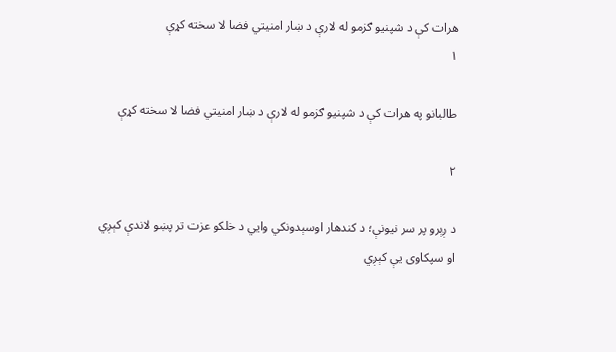هرات کې د شپنیو ګزمو له لارې د ښار امنیتي فضا لا سخته کړې
۱

طالبانو په هرات کې د شپنیو ګزمو له لارې د ښار امنیتي فضا لا سخته کړې

۲

د ږېرو پر سر نیونې؛ د کندهار اوسېدونکي وایي د خلکو عزت تر پښو لاندې کېږي او سپکاوی یې کېږي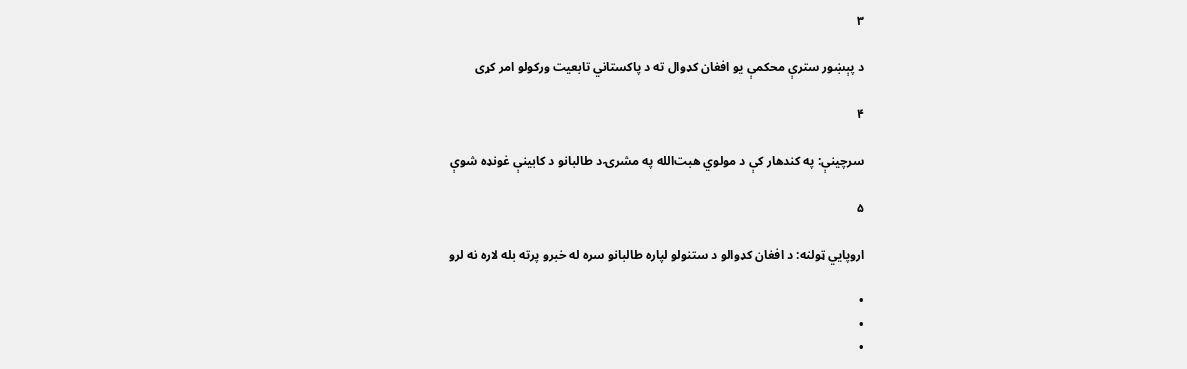۳

د پېښور سترې محکمې یو افغان کډوال ته د پاکستاني تابعیت ورکولو امر کړی

۴

سرچینې: په کندهار کې د مولوي هبت‌الله په مشرۍ د طالبانو د کابینې غونډه شوې

۵

اروپايي ټولنه: د افغان کډوالو د ستنولو لپاره طالبانو سره له خبرو پرته بله لاره نه لرو

•
•
•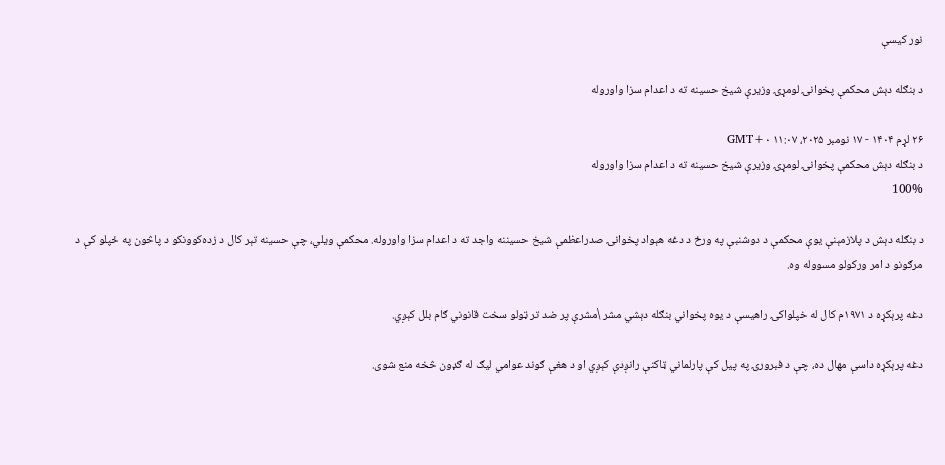نور کیسې

د بنګله دېش محکمې پخوانۍ لومړۍ وزیرې شیخ حسینه ته د اعدام سزا واوروله

۲۶ لړم ۱۴۰۴ - ۱۷ نومبر ۲۰۲۵، ۱۱:۰۷ GMT+۰
د بنګله دېش محکمې پخوانۍ لومړۍ وزیرې شیخ حسینه ته د اعدام سزا واوروله
100%

د بنګله دېش د پلازمېنې یوې محکمې د دوشنبې په ورځ د دغه هېواد پخوانۍ صدراعظمې شیخ حسیننه واجد ته د اعدام سزا واوروله. محکمې ویلي، چې حسینه تېر کال د زده‌کوونکو د پاڅون په ځپلو کې د مرګونو د امر ورکولو مسووله وه.

دغه پرېکړه د ۱۹۷۱م کال له خپلواکۍ راهیسې د یوه پخواني بنګله دېشي مشر \مشرې پر ضد تر ټولو سخت قانوني ګام بلل کېږي.

دغه پرېکړه داسې مهال ده، چې د فبرورۍ په پیل کې پارلماني ټاکنې رانږدې کېږي او د هغې ګوند عوامي لیګ له ګډون څخه منع شوی.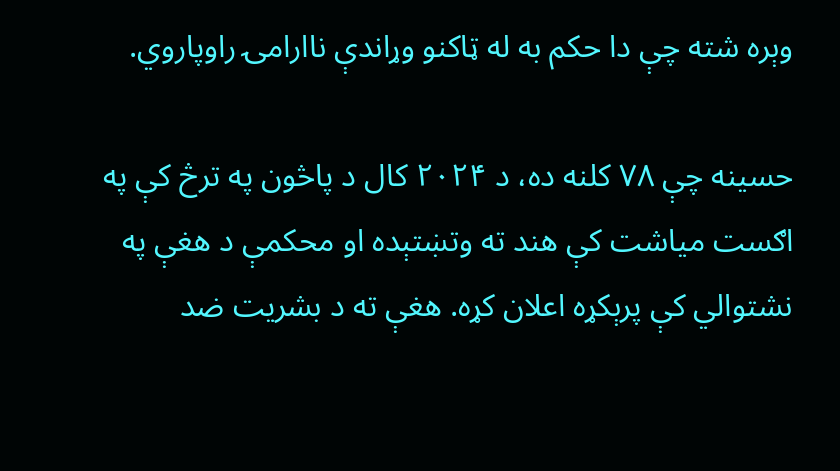وېره شته چې دا حکم به له ټاکنو وړاندې ناارامۍ راوپاروي.

حسینه چې ۷۸ کلنه ده، د ۲۰۲۴ کال د پاڅون په ترڅ کې په اګست میاشت کې هند ته وتښتېده او محکمې د هغې په نشتوالي کې پرېکړه اعلان کړه. هغې ته د بشریت ضد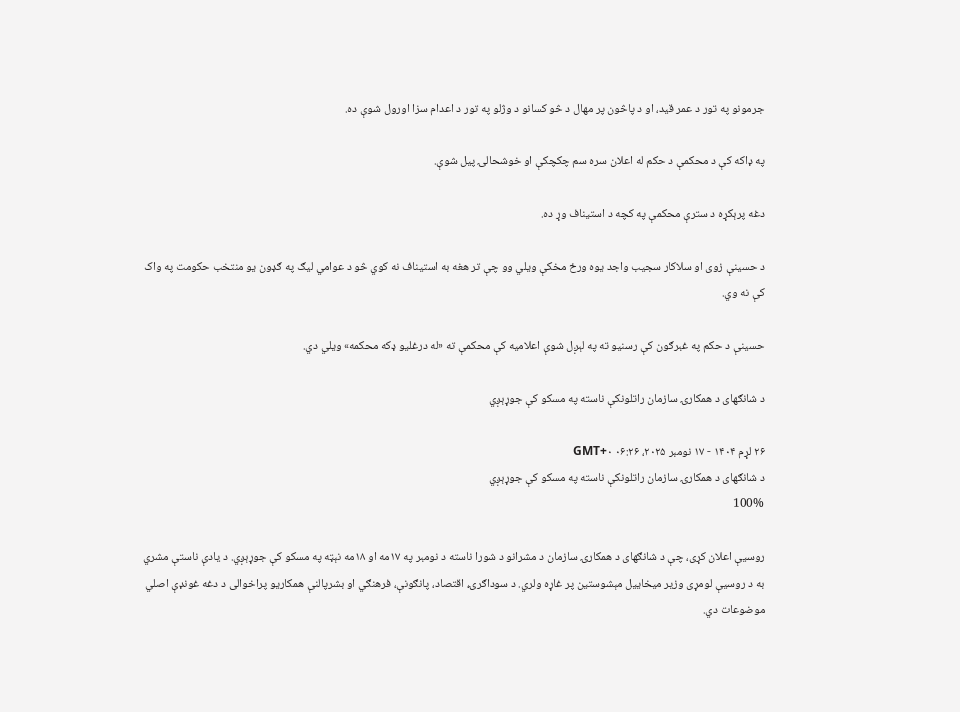جرمونو په تور د عمر قید، او د پاڅون پر مهال د څو کسانو د وژلو په تور د اعدام سزا اورول شوې ده.

په ډاکه کې د محکمې د حکم له اعلان سره سم چکچکې او خوشحالۍ پیل شوې.

دغه پرېکړه د سترې محکمې په کچه د استیناف وړ ده.

د حسینې زوی او سلاکار سجیب واجد یوه ورځ مخکې ویلي وو چې تر هغه به استیناف نه کوي څو د عوامي لیګ په ګډون یو منتخب حکومت په واک کې نه وي.

حسینې د حکم په غبرګون کې رسنیو ته په لېږل شوې اعلامیه کې محکمې ته «له درغلیو ډکه محکمه» ویلي دي.

د شانګهای د همکارۍ سازمان راتلونکې ناسته په مسکو کې جوړېږي

۲۶ لړم ۱۴۰۴ - ۱۷ نومبر ۲۰۲۵، ۰۶:۲۶ GMT+۰
د شانګهای د همکارۍ سازمان راتلونکې ناسته په مسکو کې جوړېږي
100%

روسیې اعلان کړی، چې د شانګهای د همکارۍ سازمان د مشرانو د شورا ناسته د نومبر په ۱۷مه او ۱۸مه نېټه په مسکو کې جوړېږي. د یادې ناستې مشري به د روسیې لومړی وزیر میخاییل مېشوستین پر غاړه ولري. د سوداګرۍ، اقتصاد، پانګونې، فرهنګي او بشرپالنې همکاریو پراخوالی د دغه غونډې اصلي موضوعات دي.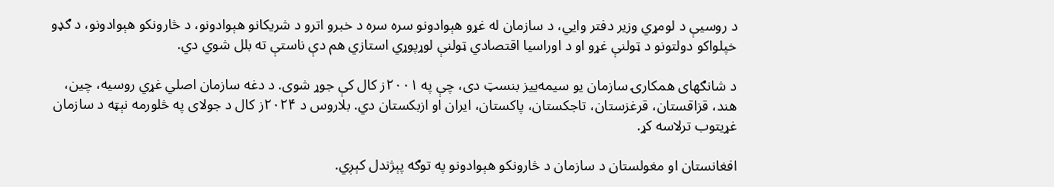د روسیې د لومړي وزیر دفتر وايي، د سازمان له غړو هېوادونو سره سره د خبرو اترو د شریکانو هېوادونو، د څارونکو هېوادونو، د ګډو خپلواکو دولتونو د ټولنې غړو او د اوراسیا اقتصادي ټولنې لوړپوړي استازي هم دې ناستې ته بلل شوي دي.

د شانګهای همکارۍ سازمان یو سیمه‌ییز بنسټ دی، چې په ۲۰۰۱ز کال کې جوړ شوی. د دغه سازمان اصلي غړي روسیه، چین، هند، قزاقستان، قرغزستان، تاجکستان، پاکستان، ایران او ازبکستان دي. بلاروس د ۲۰۲۴ز کال د جولای په څلورمه نېټه د سازمان غړیتوب ترلاسه کړ.

افغانستان او مغولستان د سازمان د څارونکو هېوادونو په توګه پېژندل کېږي.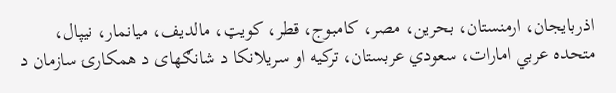اذربایجان، ارمنستان، بحرین، مصر، کامبوج، قطر، کویټ، مالدیف، میانمار، نیپال، متحده عربي امارات، سعودي عربستان، ترکیه او سریلانکا د شانګهای د همکارۍ سازمان د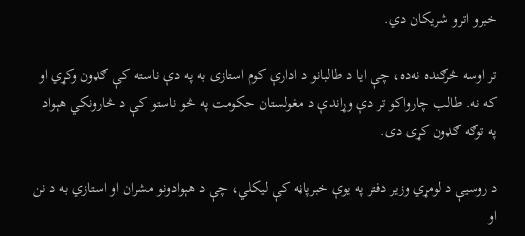خبرو اترو شریکان دي.

تر اوسه څرګنده نه‌ده، چې ایا د طالبانو د ادارې کوم استازی به په دې ناسته کې ګډون وکړي او که نه. طالب چارواکو تر دې وړاندې د مغولستان حکومت په څو ناستو کې د څارونکي هېواد په توګه ګډون کړی دی.

د روسیې د لومړي وزیر دفتر په یوې خبرپاڼه کې لیکلي، چې د هېوادونو مشران او استازي به د نن او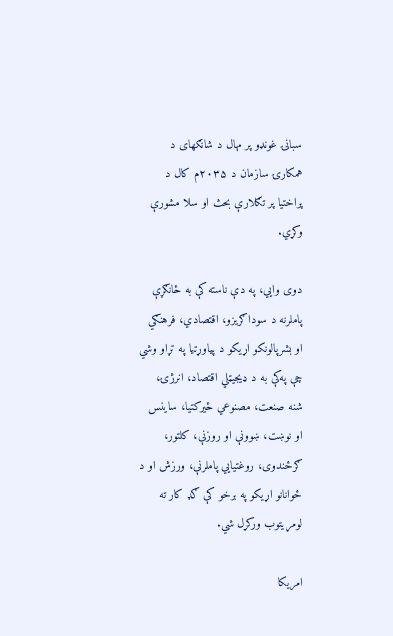سبانۍ غونډو پر مهال د شانګهای د همکارۍ سازمان د ۲۰۳۵م کال د پراختیا پر تګلارې بحث او سلا مشورې وکړي.

دوی وایي، په دې ناسته کې به ځانګړې پاملرنه د سوداګریزو، اقتصادي، فرهنګي او بشرپالونکو اړیکو د پیاوړتیا په تړاو وشي چې په‌کې به د ډیجیټلي اقتصاد، انرژۍ، شنه صنعت، مصنوعي ځیرکتیا، ساینس او نوښت، ښوونې او روزنې، کلتور، ګرځندوی، روغتیايي پاملرنې، ورزش او د ځوانانو اړیکو په برخو کې ګډ کار ته لومړیتوب ورکړل شي.

امریکا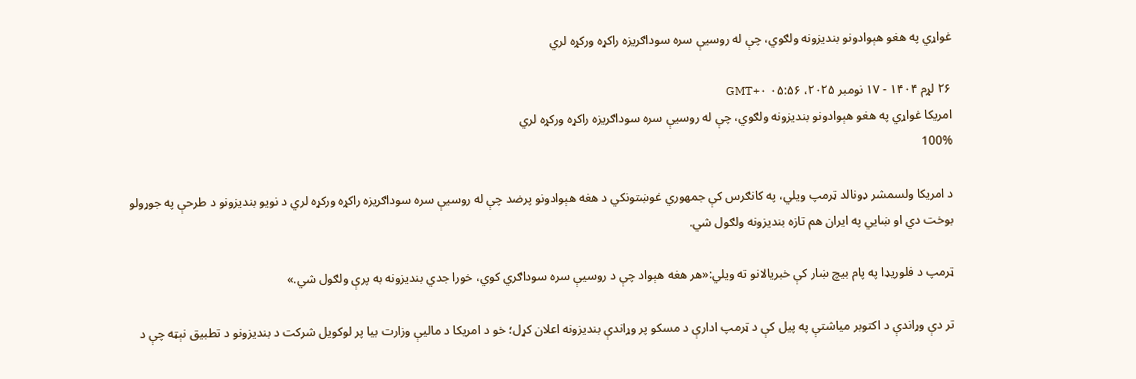غواړي په هغو هېوادونو بندیزونه ولګوي، چې له روسیې سره سوداګریزه راکړه ورکړه لري

۲۶ لړم ۱۴۰۴ - ۱۷ نومبر ۲۰۲۵، ۰۵:۵۶ GMT+۰
امریکا غواړي په هغو هېوادونو بندیزونه ولګوي، چې له روسیې سره سوداګریزه راکړه ورکړه لري
100%

د امریکا ولسمشر ډونالد ټرمپ ویلي، په کانګرس کې جمهوري غوښتونکي د هغه هېوادونو پرضد چې له روسیې سره سوداګريزه راکړه ورکړه لري د نویو بندیزونو د طرحې په جوړولو بوخت دي او ښايي په ایران هم تازه بندیزونه ولګول شي.

ټرمپ د فلوریډا په پام بیچ ښار کې خبریالانو ته ویلي:«هر هغه هېواد چې د روسیې سره سوداګري کوي، خورا جدي بندیزونه به پرې ولګول شي.»

تر دې وړاندې د اکتوبر میاشتې په پیل کې د ټرمپ ادارې د مسکو پر وړاندې بندیزونه اعلان کړل؛ خو د امریکا د مالیې وزارت بیا پر لوکویل شرکت د بندیزونو د تطبیق نېټه چې د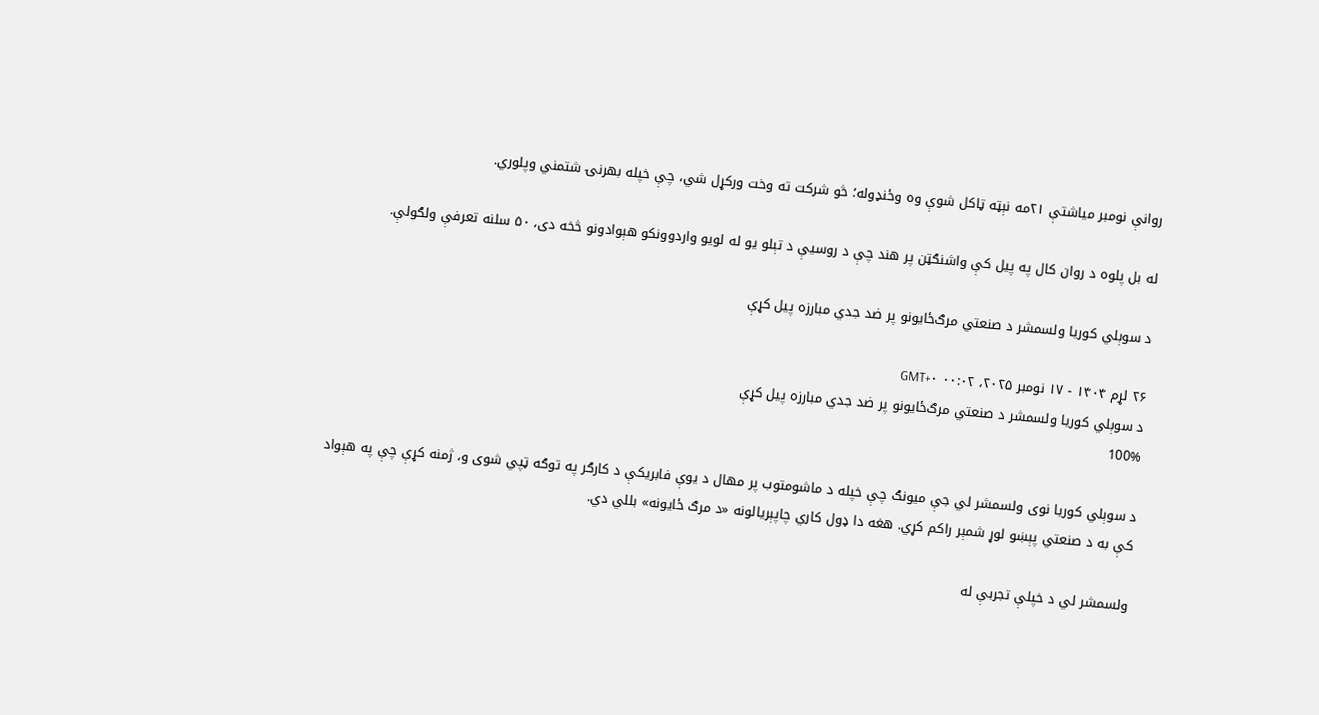روانې نومبر میاشتې ۲۱مه نېټه ټاکل شوې وه وځنډوله؛ څو شرکت ته وخت ورکړل شي، چې خپله بهرنۍ شتمني وپلوري.

له بل پلوه د روان کال په پیل کې واشنګټن پر هند چې د روسیې د تېلو یو له لویو واردوونکو هېوادونو څخه دی، ۵۰ سلنه تعرفې ولګولې.

د سوېلي کوریا ولسمشر د صنعتي مرګ‌ځایونو پر ضد جدي مبارزه پیل کړې

۲۶ لړم ۱۴۰۴ - ۱۷ نومبر ۲۰۲۵، ۰۰:۰۲ GMT+۰
د سوېلي کوریا ولسمشر د صنعتي مرګ‌ځایونو پر ضد جدي مبارزه پیل کړې
100%

د سوېلي کوریا نوی ولسمشر لي جې میونګ چې خپله د ماشومتوب پر مهال د یوې فابریکې د کارګر په توګه ټپي شوی و، ژمنه کړې چې په هېواد کې به د صنعتي پېښو لوړ شمېر راکم کړي. هغه دا ډول کاري چاپېریالونه «د مرګ ځایونه» بللي دي.

ولسمشر لي د خپلې تجربې له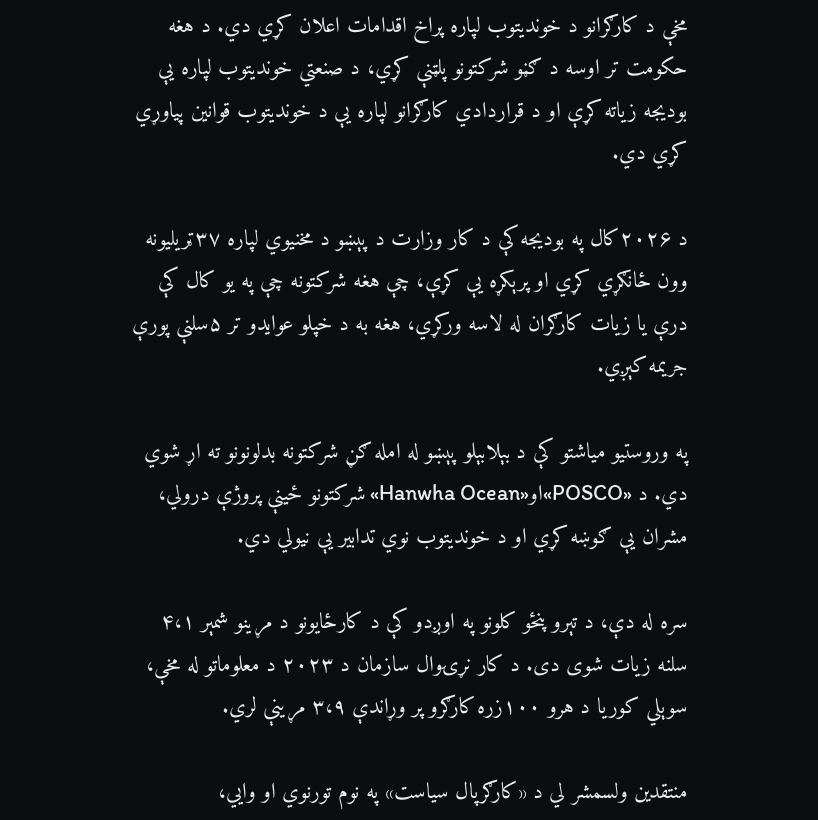مخې د کارګرانو د خوندیتوب لپاره پراخ اقدامات اعلان کړي دي. د هغه حکومت تر اوسه د ګڼو شرکتونو پلټنې کړي، د صنعتي خوندیتوب لپاره یې بودیجه زیاته کړې او د قراردادي کارګرانو لپاره یې د خوندیتوب قوانین پیاوړي کړي دي.

د ۲۰۲۶کال په بودیجه کې د کار وزارت د پېښو د مخنیوي لپاره ۳۷ټریلیونه وون ځانګړي کړي او پرېکړه یې کړې، چې هغه شرکتونه چې په یو کال کې درې یا زیات کارګران له لاسه ورکړي، هغه به د خپلو عوایدو تر ۵سلنې پورې جریمه کېږي.

په وروستیو میاشتو کې د بېلابېلو پېښو له امله ګڼ شرکتونه بدلونونو ته اړ شوي دي. د «POSCO»او«Hanwha Ocean» شرکتونو ځینې پروژې درولي، مشران یې ګوښه کړي او د خوندیتوب نوي تدابیر یې نیولي دي.

سره له دې، د تېرو پنځو کلونو په اوږدو کې د کارځایونو د مړینو شمېر ۴،۱ سلنه زیات شوی دی. د کار نړۍوال سازمان د ۲۰۲۳ د معلوماتو له مخې، سوېلي کوریا د هرو ۱۰۰زره کارګرو پر وړاندې ۳،۹ مړینې لري.

منتقدین ولسمشر لي د «کارګرپال سیاست» په نوم تورنوي او وایي،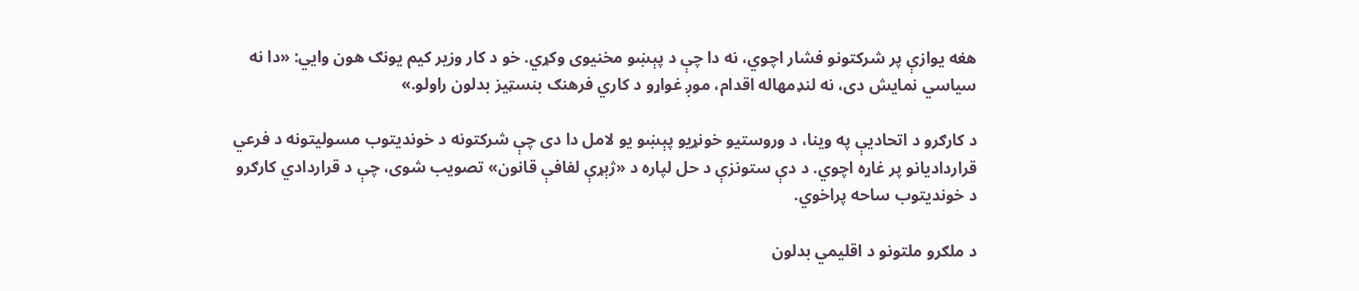هغه یوازې پر شرکتونو فشار اچوي، نه دا چې د پېښو مخنیوی وکړي. خو د کار وزیر کیم یونګ هون وایي: «دا نه سیاسي نمایش دی، نه لنډمهاله اقدام، موږ غواړو د کاري فرهنګ بنسټیز بدلون راولو.»

د کارګرو د اتحادیې په وینا، د وروستیو خونړیو پېښو یو لامل دا دی چې شرکتونه د خوندیتوب مسولیتونه د فرعي قراردادیانو پر غاړه اچوي. د دې ستونزې د حل لپاره د «ژېړې لفافې قانون» تصویب شوی، چې د قراردادي کارګرو د خوندیتوب ساحه پراخوي.

د ملګرو ملتونو د اقلیمي بدلون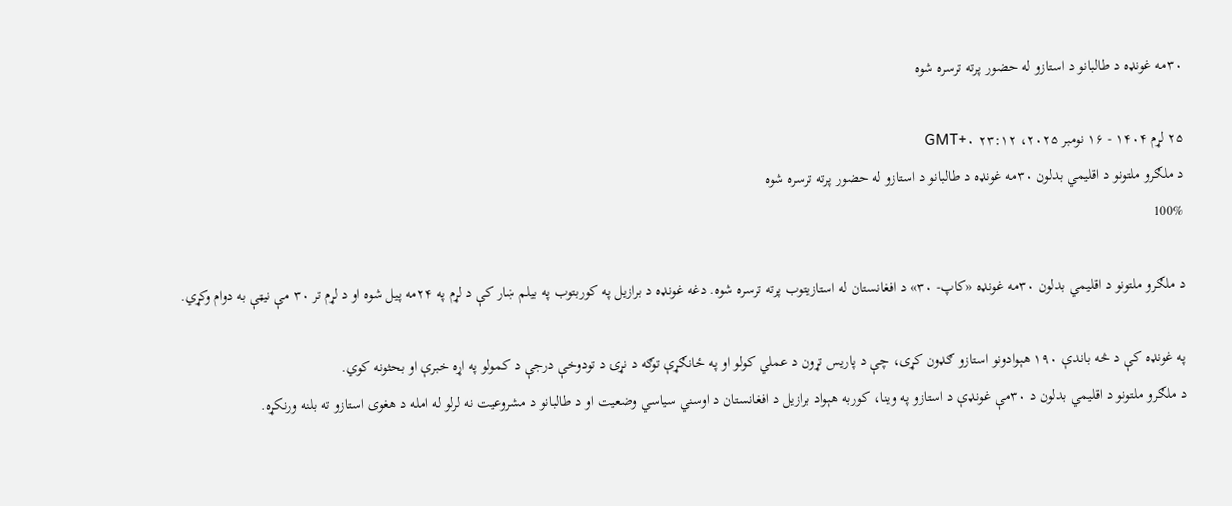۳۰مه غونډه د طالبانو د استازو له حضور پرته ترسره شوه

۲۵ لړم ۱۴۰۴ - ۱۶ نومبر ۲۰۲۵، ۲۳:۱۲ GMT+۰
د ملګرو ملتونو د اقلیمي بدلون ۳۰مه غونډه د طالبانو د استازو له حضور پرته ترسره شوه
100%

د ملګرو ملتونو د اقلیمي بدلون ۳۰مه غونډه «کاپ- ۳۰» د افغانستان له استازیتوب پرته ترسره شوه. دغه غونډه د برازیل په کوربتوب په بیلم ښار کې د لړم په ۲۴مه پیل شوه او د لړم تر ۳۰ مې نیټې به دوام وکړي.

په غونډه کې د څه باندې ۱۹۰ هېوادونو استازو ګډون کړی، چې د پاریس تړون د عملي کولو او په ځانګړې توګه د نړۍ د تودوخې درجې د کمولو په اړه خبرې او بحثونه کوي.
د ملګرو ملتونو د اقلیمي بدلون د ۳۰مې غونډې د استازو په وینا، کوربه هېواد برازیل د افغانستان د اوسني سیاسي وضعیت او د طالبانو د مشروعیت نه لرلو له امله د هغوی استازو ته بلنه ورنکړه.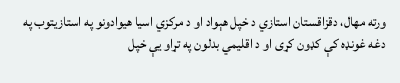ورته مهال، دقزاقستان استازي د خپل هېواد او د مرکزي اسیا هیوادونو په استازیتوب په دغه غونډه کې کډون کړی او د اقلیمي بدلون په تړاو یې خپل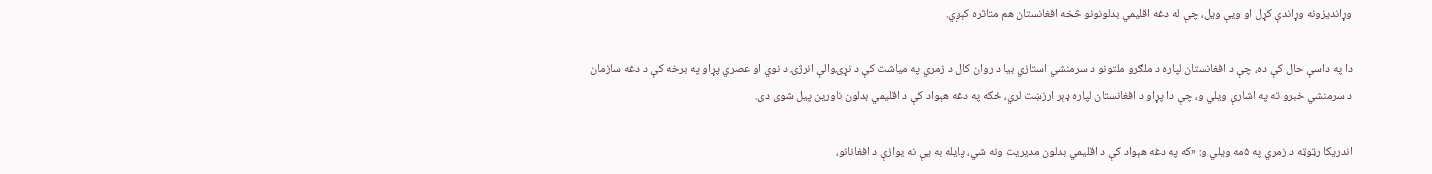وړاندیزونه وړاندې کړل او ویې ویل، چې له دغه اقلیمي بدلونونو څخه افغانستان هم متاثره کېږي.

دا په داسې حال کې ده، چې د افغانستان لپاره د ملګرو ملتونو د سرمنشي استازي بیا د روان کال د زمري په میاشت کې د نړۍوالې انرژۍ د نوي او عصري پړاو په برخه کې د دغه سازمان د سرمنشي خبرو ته په اشارې ویلي و، چې دا پړاو د افغانستان لپاره ډېر ارزښت لري، ځکه په دغه هېواد کې د اقلیمي بدلون ناورین پيل شوی دی.

اندریکا رټوټه د زمري په ۵مه ويلي و: «که په دغه هېواد کې د اقلیمي بدلون مدیریت ونه شي، پایله به یې نه یوازې د افغانانو،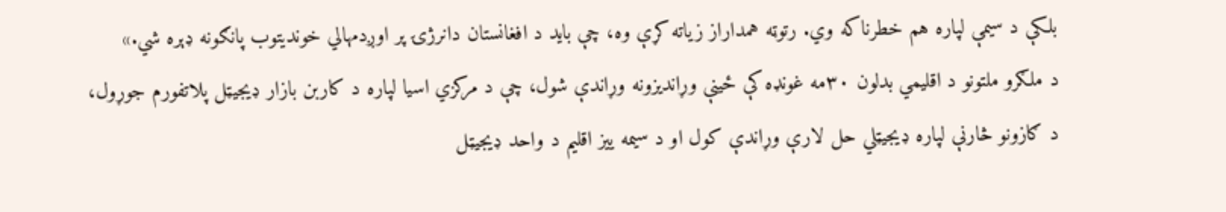بلکې د سیمې لپاره هم خطرناکه وي. رتوټه همداراز زیاته کړې وه، چې باید د افغانستان دانرژۍ پر اوږدمهالي خوندیتوب پانګونه ډېره شي.»
د ملګرو ملتونو د اقلیمي بدلون ۳۰مه غونډه کې ځینې وړاندیزونه وړاندې شول، چې د مرکزي اسیا لپاره د کاربن بازار ډیجیټل پلاتفورم جوړول، د ګازونو څارنې لپاره ډیجیټلي حل لارې وړاندې کول او د سیمه ییز اقلیم د واحد ډیجیټل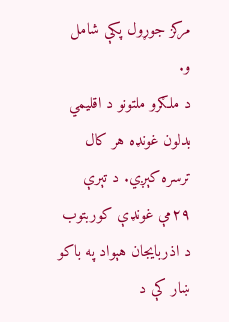مرکز جوړول پکې شامل و.
د ملګرو ملتونو د اقلیمي بدلون غونډه هر کال ترسره کېږي. د تېرې ۲۹مې غونډې کوربتوب د اذربایجان هېواد په باکو ښار کې د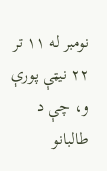نومبر له ۱۱ تر ۲۲ نیټې پورې و، چې د طالبانو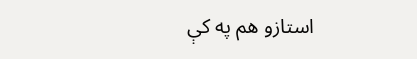استازو هم په کې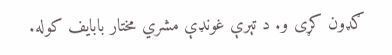ګډون کړی و. د تېرې غونډې مشري مختار بابایف کوله.